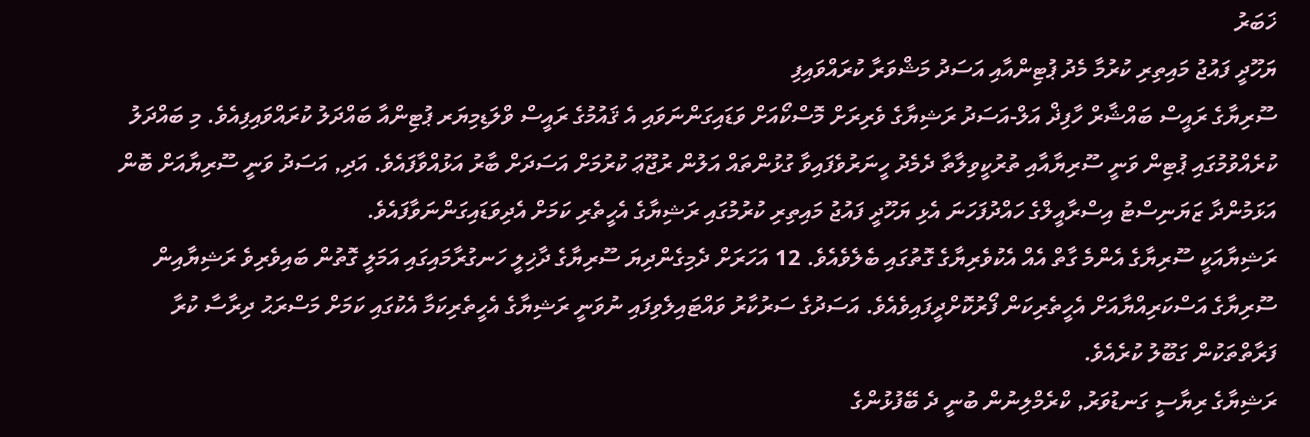ޚަބަރު
ޔަހޫދީ ފައުޖު މައިތިރި ކުރުމާ މެދު ޕުޓިންއާއި އަސަދު މަޝްވަރާ ކުރައްވައިފި
ސޫރިޔާގެ ރައީސް ބައްޝާރް ހާފިޛް އަލް-އަސަދު ރަޝިޔާގެ ވެރިރަށް މޮސްކޯއަށް ވަޑައިގަންނަވައި އެ ޤައުމުގެ ރައީސް ވްލަޑިމިޔަރ ޕުޓިންއާ ބައްދަލު ކުރައްވައިފިއެވެ. މި ބައްދަލު ކުރެއްވުމުގައި ޕުޓިން ވަނީ ސޫރިޔާއާއި ތުރުކީވިލާތާ ދެމެދު ހީނަރުވެފައިވާ ގުޅުންތައް އަލުން ރުޖޫޢަ ކުރުމަށް އަސަދަށް ބާރު އަޅުއްވާފައެވެ. އަދި, އަސަދު ވަނީ ސޫރިޔާއަށް ބޮން އަޅަމުންދާ ޒަޔަނިސްޓު އިސްރާއީލްގެ ހައްދުފަހަނަ އެޅި ޔަހޫދީ ފައުޖު މައިތިރި ކުރުމުގައި ރަޝިޔާގެ އެހީތެރި ކަމަށް އެދިވަޑައިގަންނަވާފައެވެ.
ރަޝިޔާއަކީ ސޫރިޔާގެ އެންމެ ގާތް އެއް އެކުވެރިޔާގެ ގޮތުގައި ބެލެވެއެވެ. 12 އަހަރަށް ދެމިގެންދިޔަ ސޫރިޔާގެ ދާޚިލީ ހަނގުރާމައިގައި އަމަލީ ގޮތުން ބައިވެރިވެ ރަޝިޔާއިން ސޫރިޔާގެ އަސްކަރިއްޔާއަށް އެހީތެރިކަން ފޯރުކޮށްދީފައިވެއެވެ. އަސަދުގެ ސަރުކާރު ވައްޓައިލެވިފައި ނުވަނީ ރަޝިޔާގެ އެހީތެރިކަމާ އެކުގައި ކަމަށް މަސްރަޙު ދިރާސާ ކުރާ ފަރާތްތަކުން ގަބޫލު ކުރެއެވެ.
ރަޝިޔާގެ ރިޔާސީ ގަނޑުވަރު, ކްރެމްލިނުން ބުނީ ދެ ބޭފުޅުންގެ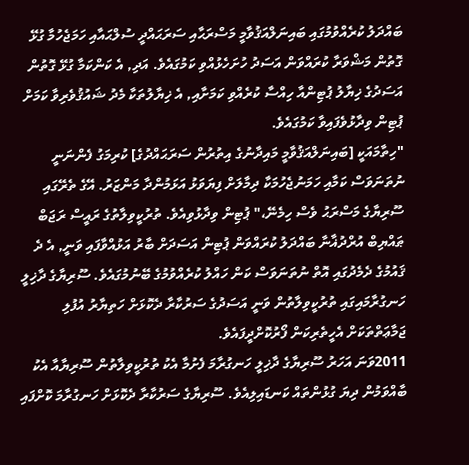ބައްދަލު ކުރެއްވުމުގައި ބައިނަލްއަޤުވާމީ މަސްރަޙާއި ސަރަޙައްދީ ސުލްޙައާއި ހަމަޖެހުމާ ގުޅޭ ގޮތުން މަޝްވަރާ ކުރައްވަން އަސަދު ހުށަހެޅުއްވި ކަމުގައެވެ. އަދި, އެ ކަންކަމާ ގުޅޭ ގޮތުން އަސަދުގެ ޚިޔާލު ޕުޓިންއާ ހިއްސާ ކުރެއްވި ކަމަށާއި, އެ ޚިޔާލުތަކާ މެދު ޝައުޤުވެރިވާ ކަމަށް ޕުޓިން ވިދާޅުވެފައިވާ ކަމުގައެވެ.
"ހިތާމައަކީ [ބައިނަލްއަޤުވާމީ މައިދާނުގެ އިތުރުން ސަރަޙައްދުގެ] ކުރިމަގު ފެންނަނީ ނުތަނަވަސް ކަމާއި ހަމަނުޖެހުމަކާ ދިމާލަށް ފިޔަވަޅު އަޅަމުންދާ މަންޒަރު. އޭގެ ތެރޭގައި ސޫރިޔާގެ މަސްރަޙު ވެސް ހިމެނޭ،" ޕުޓިން ވިދާޅުވިއެވެ. ތުރުކީވިލާތުގެ ރައީސް ރަޖަބް ޠައްޔިބް އުރްދުޣާނާ ބައްދަލު ކުރައްވަން ޕުޓިން އަސަދަށް ބާރު އަޅުއްވާފައި ވަނީ, އެ ދެ ޤައުމުގެ ދެމެދުގައި އޮތް ނުތަނަވަސް ކަން ހައްލު ކުރެއްވުމުގެ ބޭނުމުގައެވެ. ސޫރިޔާގެ ދާޚިލީ ހަނގުރާމައިގައި ތުރުކީވިލާތުން ވަނީ އަސަދުގެ ސަރުކާރާ ދެކޮޅަށް ހަތިޔާރު އުފުލި ޖަމާޢަތްތަކަށް އެހީތެރިކަން ފޯރުކޮށްދީފައެވެ.
2011ވަނަ އަހަރު ސޫރިޔާގެ ދާޚިލީ ހަނގުރާމަ ފެށުމާ އެކު ތުރުކީވިލާތުން ސޫރިޔާއާ އެކު ބާއްވަމުން ދިޔަ ގުޅުންތައް ކަނޑައިލިއެވެ. ސޫރިޔާގެ ސަރުކާރާ ދެކޮޅަށް ހަނގުރާމަ ކޮށްފައި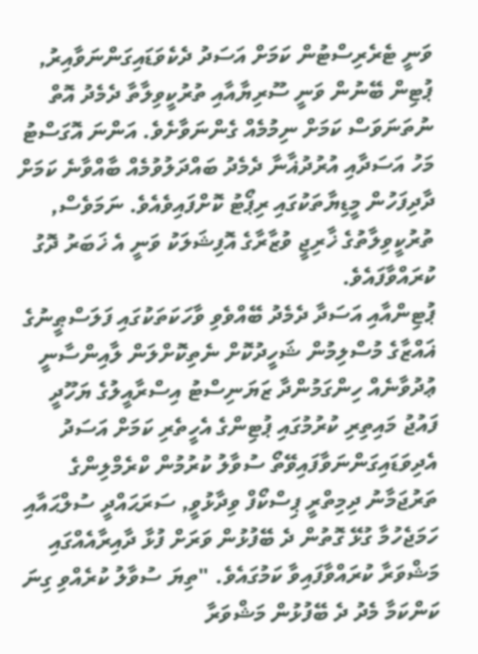ވަނީ ޓެރެރިސްޓުން ކަމަށް އަސަދު ދެކެވަޑައިގަންނަވާއިރު, ޕުޓިން ބޭނުން ވަނީ ސޫރިޔާއާއި ތުރުކީވިލާތާ ދެމެދު އޮތް ނުތަނަވަސް ކަމަށް ނިމުމެއް ގެންނަވާށެވެ. އަންނަ އޮގަސްޓު މަހު އަސަދާއި އުރުދުޣާނާ ދެމެދު ބައްދަލުވުމެއް ބާއްވާނެ ކަމަށް ދާދިފަހުން މީޑިޔާތަކުގައި ރިޕޯޓު ކޮށްފައިވެއެވެ. ނަމަވެސް, ތުރުކީވިލާތުގެ ޚާރިޖީ ވުޒާރާގެ އޮފިޝަލަކު ވަނީ އެ ޚަބަރު ދޮގު ކުރައްވާފައެވެ.
ޕުޓިންއާއި އަސަދާ ދެމެދު ބޭއްވެވި ވާހަކަތަކުގައި ފަލަސްޠީނުގެ ޣައްޒާގެ މުސްލިމުން ޝަހީދުކޮށް ނެތިކޮށްލަން ލާއިންސާނީ ޢުދުވާނެއް ހިންގަމުންދާ ޒަޔަނިސްޓު އިސްރާއީލުގެ ޔަހޫދީ ފައުޖު މައިތިރި ކުރުމުގައި ޕުޓިންގެ އެހީތެރި ކަމަށް އަސަދު އެދިވަޑައިގަންނަވާފައިވޭތޯ ސުވާލު ކުރުމުން ކްރެމްލިންގެ ތަރުޖަމާނު ދިމިތްރީ ޕިސްކޯފް ވިދާޅުވީ, ސަރަޙައްދީ ސުލްޙައާއި ހަމަޖެހުމާ ގުޅޭ ގޮތުން ދެ ބޭފުޅުން ވަރަށް ފުޅާ ދާއިރާއެއްގައި މަޝްވަރާ ކުރައްވާފައިވާ ކަމުގައެވެ. "ތިޔަ ސުވާލު ކުރެއްވި ގިނަ ކަންކަމާ މެދު ދެ ބޭފުޅުން މަޝްވަރާ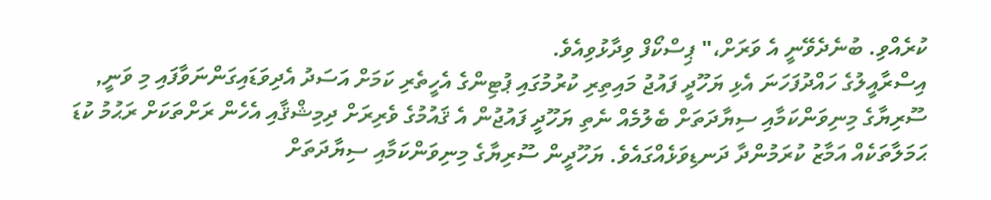ކުރެއްވި. ބުނެދެވޭނީ އެ ވަރަށް،" ޕިސްކޯފް ވިދާޅުވިއެވެ.
އިސްރާއީލުގެ ހައްދުފަހަނަ އެޅި ޔަހޫދީ ފައުޖު މައިތިރި ކުރުމުގައި ޕުޓިންގެ އެހީތެރި ކަމަށް އަސަދު އެދިވަޑައިގަންނަވާފައި މި ވަނީ, ސޫރިޔާގެ މިނިވަންކަމާއި ސިޔާދަތަށް ބެލުމެއް ނެތި ޔަހޫދީ ފައުޖުން އެ ޤައުމުގެ ވެރިރަށް ދިމިޝްޤާއި އެހެން ރަށްތަކަށް ރަޙުމު ކުޑަ ޙަމަލާތަކެއް އަމާޒު ކުރަމުންދާ ދަނޑިވަޅެއްގައެވެ. ޔަހޫދީން ސޫރިޔާގެ މިނިވަންކަމާއި ސިޔާދަތަށް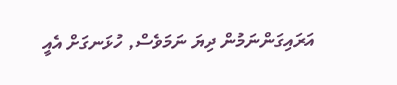އަރައިގަންނަމުން ދިޔަ ނަމަވެސް, ހުޅަނގަށް އެއީ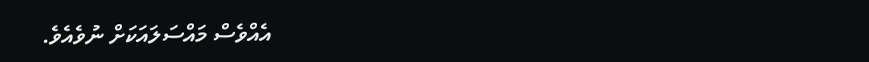އެއްވެސް މައްސަލައަކަށް ނުވެއެވެ.